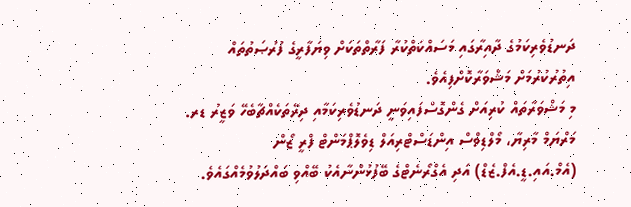ދަނޑުވެރިކަމުގެ ދާއިރާގައި މަސައްކަތްކުރާ ފަރާތްތަކަށް ވިޔަފާރީގެ ފުރުޞަތުތައް އިތުރުކުރުމަށް މަޝްވަރާކޮށްފިއެވެ.
މި މަޝްވަރާތައް ކުރިއަށް ގެންގޮސްފައިވަނީ ދަނޑުވެރިކަމާއި ދިރޭތަކެއްޗާބެހޭ ވަޒީރު ޑރ. މަރްޔަމް މާރިޔާ، މޯލްޑިވްސް އިންޑަސްޓްރިއަލް ޑިވެލޮޕްމަންޓް ފްރީ ޒޯން (އެމް.އައި.ޑީ.އެފް.ޒެޑް) އަދި އެގްރޯނެޓްގެ ބޭފުޅުންނާއެކު ބޭއްވި ބައްދަލުވުމެއްގައެވެ.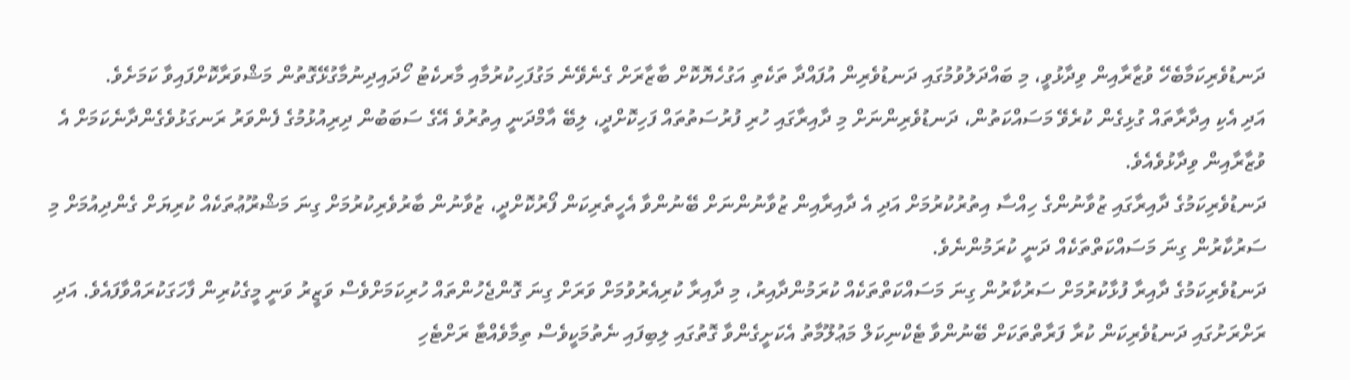ދަނޑުވެރިކަމާބެހޭ ވުޒާރާއިން ވިދާޅުވީ، މި ބައްދަލުވުމުގައި ދަނޑުވެރިން އުފައްދާ ތަކެތި އަގުހެޔޮކޮށް ބާޒާރަށް ގެނެވޭނެ މަގުފަހިކުރުމާއި މާރކެޓު ހޯދައިދިނުމާގުޅޭގޮތުން މަޝްވަރާކޮށްފައިވާ ކަމަށެވެ.
އަދި އެކި އިދާރާތައް ގުޅިގެން ކުރެވޭ މަސައްކަތުން، ދަނޑުވެރިންނަށް މި ދާއިރާގައި ހުރި ފުރުސަތުތައް ފަހިކޮށްދީ، ލިބޭ އާމްދަނީ އިތުރުވެ އޭގެ ސަބަބުން ދިރިއުޅުމުގެ ފެންވަރު ރަނގަޅުވެގެންދާނެކަމަށް އެ ވުޒާރާއިން ވިދާޅުވެއެވެ.
ދަނޑުވެރިކަމުގެ ދާއިރާގައި ޒުވާނުންގެ ހިއްސާ އިތުރުކުރުމަށް އަދި އެ ދާއިރާއިން ޒުވާނުންނަށް ބޭނުންވާ އެހީތެރިކަން ފޯރުކޮށްދީ، ޒުވާނުން ބާރުވެރިކުރުމަށް ގިނަ މަޝްރޫޢުތަކެއް ކުރިޔަށް ގެންދިއުމަށް މި ސަރުކާރުން ގިނަ މަސައްކަތްތަކެއް ދަނީ ކުރަމުންނެވެ.
ދަނޑުވެރިކަމުގެ ދާއިރާ ފުޅާކުރުމަށް ސަރުކާރުން ގިނަ މަސައްކަތްތަކެއް ކުރަމުންދާއިރު، މި ދާއިރާ ކުރިއެރުވުމަށް ވަރަށް ގިނަ ގޮންޖެހުންތައް ހުރިކަމަށްވެސް ވަޒީރު ވަނީ މީގެކުރިން ފާހަގަކުރައްވާފައެވެ. އަދި ރަށްރަށުގައި ދަނޑުވެރިކަން ކުރާ ފަރާތްތަކަށް ބޭނުންވާ ޓެކްނިކަލް މަޢުލޫމާތު އެކަށީގެންވާ ގޮތުގައި ލިބިފައި ނެތުމަކީވެސް ތިމާވެއްޓާ ރަށްޓެހި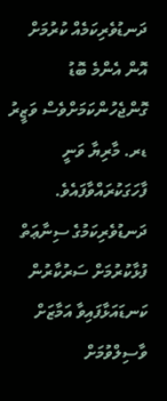ދަނޑުވެރިކަމެއް ކުރުމަށް އޮން އެންމެ ބޮޑު ގޮންޖެހުންކަމަށްވެސް ވަޒީރު ޑރ. މާރިޔާ ވަނީ ފާހަގަކުރައްވާފައެވެ.
ދަނޑުވެރިކަމުގެ ސިނާޢަތް ފުޅާކުރުމަށް ސަރުކާރުން ކަނޑައަޅާފައިވާ އަމާޒަށް ވާސިލްވުމަށް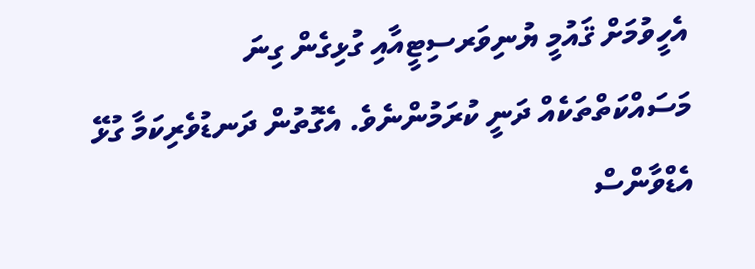އެހީވުމަށް ޤައުމީ ޔުނިވަރސިޓީއާއި ގުޅިގެން ގިނަ މަސައްކަތްތަކެއް ދަނީ ކުރަމުންނެވެ. އެގޮތުން ދަނޑުވެރިކަމާ ގުޅޭ އެޑްވާންސް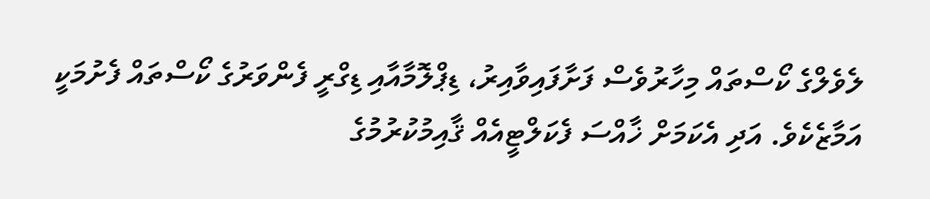ލެވެލްގެ ކޯސްތައް މިހާރުވެސް ފަށާފައިވާއިރު، ޑިޕްލޮމާއާއި ޑިގްރީ ފެންވަރުގެ ކޯސްތައް ފެށުމަކީ އަމާޒެކެވެ. އަދި އެކަމަށް ޚާއްސަ ފެކަލްޓީއެއް ޤާއިމުކުރުމުގެ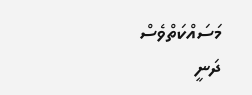މަސައްކަތްވެސް ދަނީ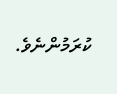ކުރަމުންނެވެ.